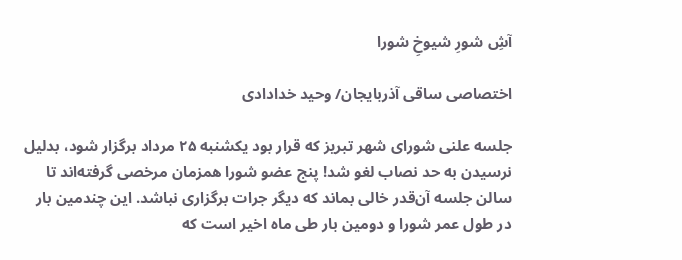آشِ شورِ شیوخِ شورا

اختصاصی ساقی آذربایجان/ وحید خدادادی

جلسه علنی شورای شهر تبریز که قرار بود یکشنبه ۲۵ مرداد برگزار شود، بدلیل نرسیدن به حد نصاب لغو شد! پنج عضو شورا همزمان مرخصی گرفته‌اند تا سالن جلسه آن‌قدر خالی بماند که دیگر جرات برگزاری نباشد. این چندمین بار در طول عمر شورا و دومین بار طی ماه اخیر است که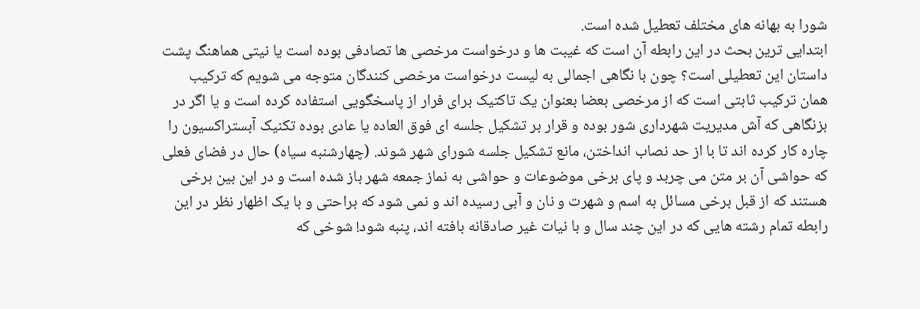شورا به بهانه های مختلف تعطیل شده است.
ابتدایی ترین بحث در این رابطه آن است که غیبت ها و درخواست مرخصی ها تصادفی بوده است یا نیتی هماهنگ پشت داستان این تعطیلی است؟ چون با نگاهی اجمالی به لیست درخواست مرخصی کنندگان متوجه می شویم که ترکیب همان ترکیب ثابتی است که از مرخصی بعضا بعنوان یک تاکتیک برای فرار از پاسخگویی استفاده کرده است و یا اگر در بزنگاهی که آش مدیریت شهرداری شور بوده و قرار بر تشکیل جلسه ای فوق العاده یا عادی بوده تکنیک آبستراکسیون را چاره کار کرده اند تا با از حد نصاب انداختن، مانع تشکیل جلسه شورای شهر شوند. (چهارشنبه سیاه) حال در فضای فعلی که حواشی آن بر متن می چربد و پای برخی موضوعات و حواشی به نماز جمعه شهر باز شده است و در این بین برخی هستند که از قبل برخی مسائل به اسم و شهرت و نان و آبی رسیده اند و نمی شود که براحتی و با یک اظهار نظر در این رابطه تمام رشته هایی که در این چند سال و با نیات غیر صادقانه بافته اند، پنبه شود! شوخی که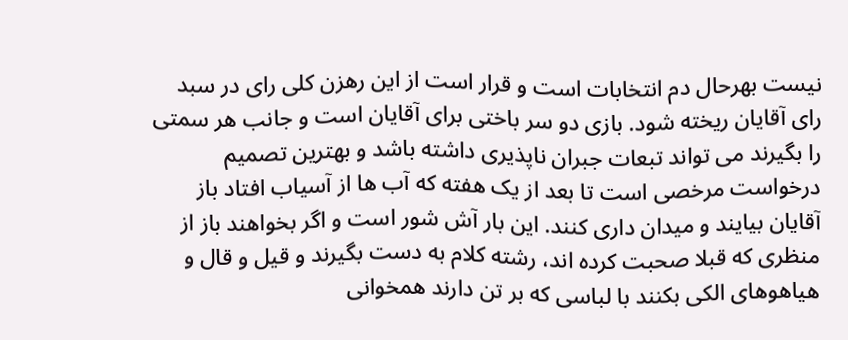نیست بهرحال دم انتخابات است و قرار است از این رهزن کلی رای در سبد رای آقایان ریخته شود. بازی دو سر باختی برای آقایان است و جانب هر سمتی را بگیرند می تواند تبعات جبران ناپذیری داشته باشد و بهترین تصمیم درخواست مرخصی است تا بعد از یک هفته که آب ها از آسیاب افتاد باز آقایان بیایند و میدان داری کنند. این بار آش شور است و اگر بخواهند باز از منظری که قبلا صحبت کرده اند، رشته کلام به دست بگیرند و قیل و قال و هیاهوهای الکی بکنند با لباسی که بر تن دارند همخوانی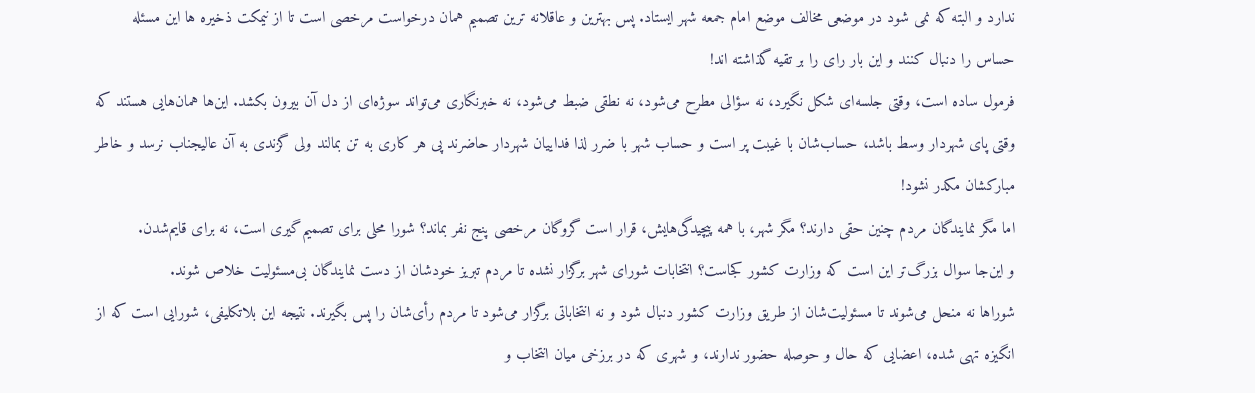ندارد و البته که نمی شود در موضعی مخالف موضع امام جمعه شهر ایستاد. پس بهترین و عاقلانه ترین تصمیم همان درخواست مرخصی است تا از نیمکت ذخیره ها این مسئله حساس را دنبال کنند و این بار رای را بر تقیه گذاشته اند!
فرمول ساده است، وقتی جلسه‌ای شکل نگیرد، نه سؤالی مطرح می‌شود، نه نطقی ضبط می‌شود، نه خبرنگاری می‌تواند سوژه‌ای از دل آن بیرون بکشد. این‌ها همان‌هایی هستند که وقتی پای شهردار وسط باشد، حساب‌شان با غیبت پر است و حساب شهر با ضرر لذا فداییان شهردار حاضرند پی هر کاری به تن بمالند ولی گزندی به آن عالیجناب نرسد و خاطر مبارکشان مکدر نشود!
اما مگر نمایندگان مردم چنین حقی دارند؟ مگر شهر، با همه پیچیدگی‌هایش، قرار است گروگان مرخصی پنج نفر بماند؟ شورا محلی برای تصمیم‌گیری است، نه برای قایم‌شدن.
و این‌جا سوال بزرگ‌تر این است که وزارت کشور کجاست؟ انتخابات شورای شهر برگزار نشده تا مردم تبریز خودشان از دست نمایندگان بی‌مسئولیت خلاص شوند.
شوراها نه منحل می‌شوند تا مسئولیت‌شان از طریق وزارت کشور دنبال شود و نه انتخاباتی برگزار می‌شود تا مردم رأی‌شان را پس بگیرند. نتیجه این بلاتکلیفی، شورایی است که از انگیزه تهی شده، اعضایی که حال و حوصله حضور ندارند، و شهری که در برزخی میان انتخاب و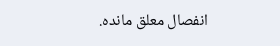انفصال معلق مانده.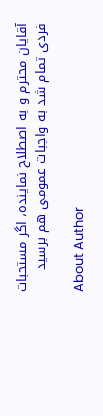آقایان محترم و به اصطلاح نماینده، اگر مستحبات فردی تمام شد به واجبات عمومی هم برسید

About Author